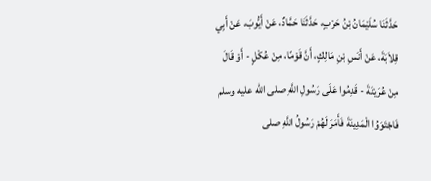حَدَّثَنَا سُلَيْمَانُ بْنُ حَرْبٍ، حَدَّثَنَا حَمَّادٌ، عَنْ أَيُّوبَ، عَنْ أَبِي قِلاَبَةَ، عَنْ أَنَسِ بْنِ مَالِكٍ، أَنَّ قَوْمًا، مِنْ عُكْلٍ - أَوْ قَالَ مِنْ عُرَيْنَةَ - قَدِمُوا عَلَى رَسُولِ اللَّهِ صلى الله عليه وسلم فَاجْتَوَوُا الْمَدِينَةَ فَأَمَرَ لَهُمْ رَسُولُ اللَّهِ صلى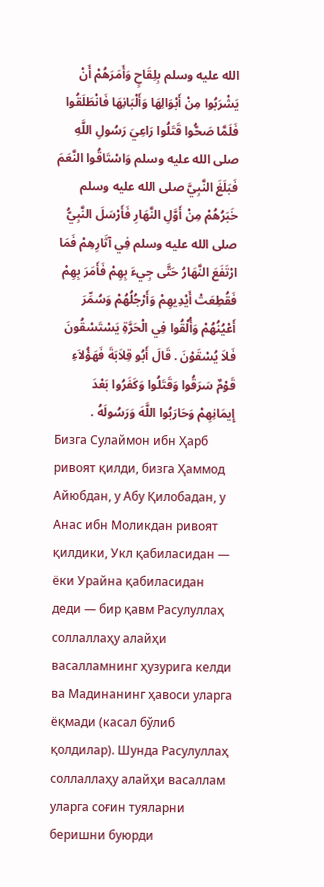الله عليه وسلم بِلِقَاحٍ وَأَمَرَهُمْ أَنْ يَشْرَبُوا مِنْ أَبْوَالِهَا وَأَلْبَانِهَا فَانْطَلَقُوا فَلَمَّا صَحُّوا قَتَلُوا رَاعِيَ رَسُولِ اللَّهِ صلى الله عليه وسلم وَاسْتَاقُوا النَّعَمَ فَبَلَغَ النَّبِيَّ صلى الله عليه وسلم خَبَرُهُمْ مِنْ أَوَّلِ النَّهَارِ فَأَرْسَلَ النَّبِيُّ صلى الله عليه وسلم فِي آثَارِهِمْ فَمَا ارْتَفَعَ النَّهَارُ حَتَّى جِيءَ بِهِمْ فَأَمَرَ بِهِمْ فَقُطِعَتْ أَيْدِيهِمْ وَأَرْجُلُهُمْ وَسُمِّرَ أَعْيُنُهُمْ وَأُلْقُوا فِي الْحَرَّةِ يَسْتَسْقُونَ فَلاَ يُسْقَوْنَ . قَالَ أَبُو قِلاَبَةَ فَهَؤُلاَءِ قَوْمٌ سَرَقُوا وَقَتَلُوا وَكَفَرُوا بَعْدَ إِيمَانِهِمْ وَحَارَبُوا اللَّهَ وَرَسُولَهُ .
Бизга Сулаймон ибн Ҳарб ривоят қилди, бизга Ҳаммод Айюбдан, у Абу Қилобадан, у Анас ибн Моликдан ривоят қилдики, Укл қабиласидан — ёки Урайна қабиласидан деди — бир қавм Расулуллаҳ соллаллаҳу алайҳи васалламнинг ҳузурига келди ва Мадинанинг ҳавоси уларга ёқмади (касал бўлиб қолдилар). Шунда Расулуллаҳ соллаллаҳу алайҳи васаллам уларга соғин туяларни беришни буюрди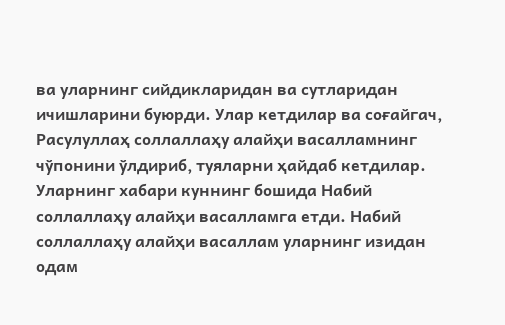ва уларнинг сийдикларидан ва сутларидан ичишларини буюрди. Улар кетдилар ва соғайгач, Расулуллаҳ соллаллаҳу алайҳи васалламнинг чўпонини ўлдириб, туяларни ҳайдаб кетдилар. Уларнинг хабари куннинг бошида Набий соллаллаҳу алайҳи васалламга етди. Набий соллаллаҳу алайҳи васаллам уларнинг изидан одам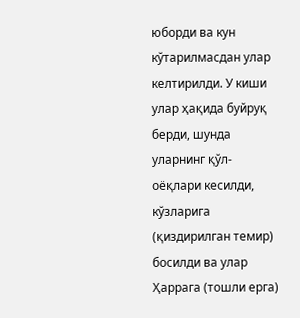юборди ва кун кўтарилмасдан улар келтирилди. У киши улар ҳақида буйруқ берди, шунда уларнинг қўл-оёқлари кесилди, кўзларига (қиздирилган темир) босилди ва улар Ҳаррага (тошли ерга)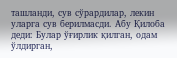ташланди, сув сўрардилар, лекин уларга сув берилмасди. Абу Қилоба деди: Булар ўғирлик қилган, одам ўлдирган,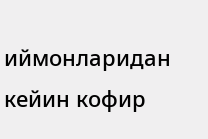иймонларидан кейин кофир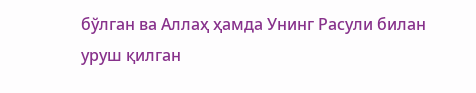бўлган ва Аллаҳ ҳамда Унинг Расули билан уруш қилган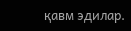қавм эдилар.